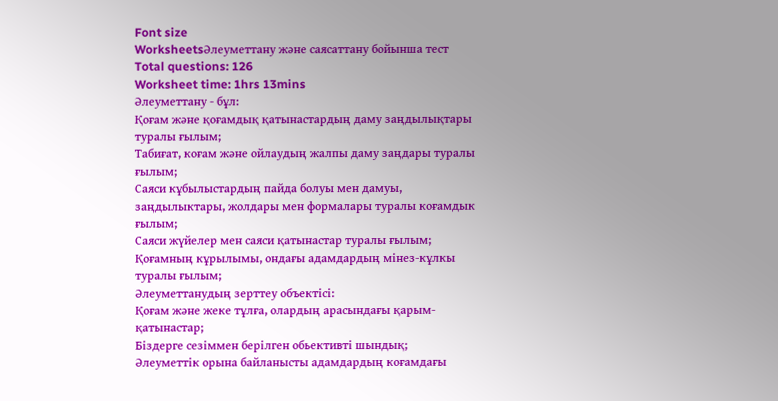Font size
WorksheetsӘлеуметтану және саясаттану бойынша тест
Total questions: 126
Worksheet time: 1hrs 13mins
Әлеуметтану - бұл:
Қоғам және қоғамдық қатынастардың даму заңдылықтары туралы ғылым;
Табиғат, коғам және ойлаудың жалпы даму заңдары туралы ғылым;
Саяси кұбылыстардың пайда болуы мен дамуы, заңдылыктары, жолдары мен формалары туралы коғамдык ғылым;
Саяси жүйелер мен саяси қатынастар туралы ғылым;
Қоғамның кұрылымы, ондағы адамдардың мінез-кұлкы туралы ғылым;
Әлеуметтанудың зерттеу объектісі:
Қоғам және жеке тұлға, олардың арасындағы қарым-қатынастар;
Біздерге сезіммен берілген обьективті шындық;
Әлеуметтік орына байланысты адамдардың коғамдағы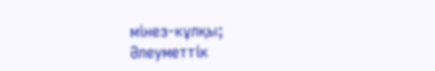мінез-кұлқы;
Әлеуметтік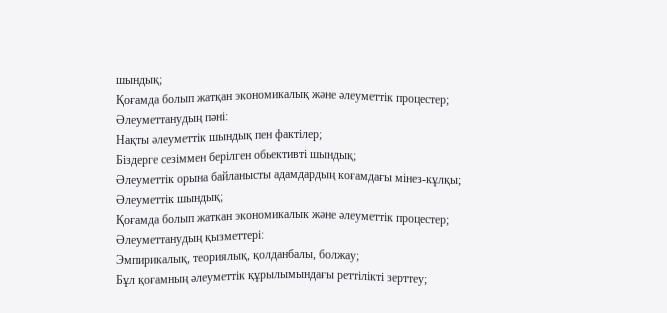шындық;
Қоғамда болып жатқан экономикалық және әлеуметтік процестер;
Әлеуметтанудың пәні:
Нақты әлеуметтік шындық пен фактілер;
Біздерге сезіммен берілген обьективті шындық;
Әлеуметтік орына байланысты адамдардың коғамдағы мінез-кұлқы;
Әлеуметтік шындық;
Қоғамда болып жаткан экономикалык және әлеуметтік процестер;
Әлеуметтанудың қызметтері:
Эмпирикалық, теориялық, қолданбалы, болжау;
Бұл қоғамның әлеуметтік құрылымындағы реттілікті зерттеу;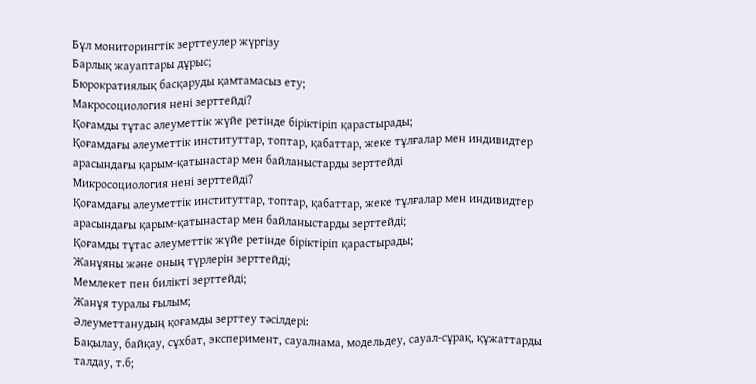Бұл мониторингтік зерттеулер жүргізу
Барлық жауаптары дұрыс;
Бюрократиялық басқаруды қамтамасыз ету;
Макросоциология нені зерттейді?
Қоғамды тұтас әлеуметтік жүйе ретінде біріктіріп қарастырады;
Қоғамдағы әлеуметтік институттар, топтар, қабаттар, жеке тұлғалар мен индивидтер арасындағы қарым-қатынастар мен байланыстарды зерттейді
Микросоциология нені зерттейді?
Қоғамдағы әлеуметтік институттар, топтар, қабаттар, жеке тұлғалар мен индивидтер арасындағы қарым-қатынастар мен байланыстарды зерттейді;
Қоғамды тұтас әлеуметтік жүйе ретінде біріктіріп қарастырады;
Жанұяны және оның түрлерін зерттейді;
Мемлекет пен билікті зерттейді;
Жанұя туралы ғылым;
Әлеуметтанудың қоғамды зерттеу тәсілдері:
Бақылау, байқау, сұхбат, эксперимент, сауалнама, модельдеу, сауал-сұрақ, құжаттарды талдау, т.б;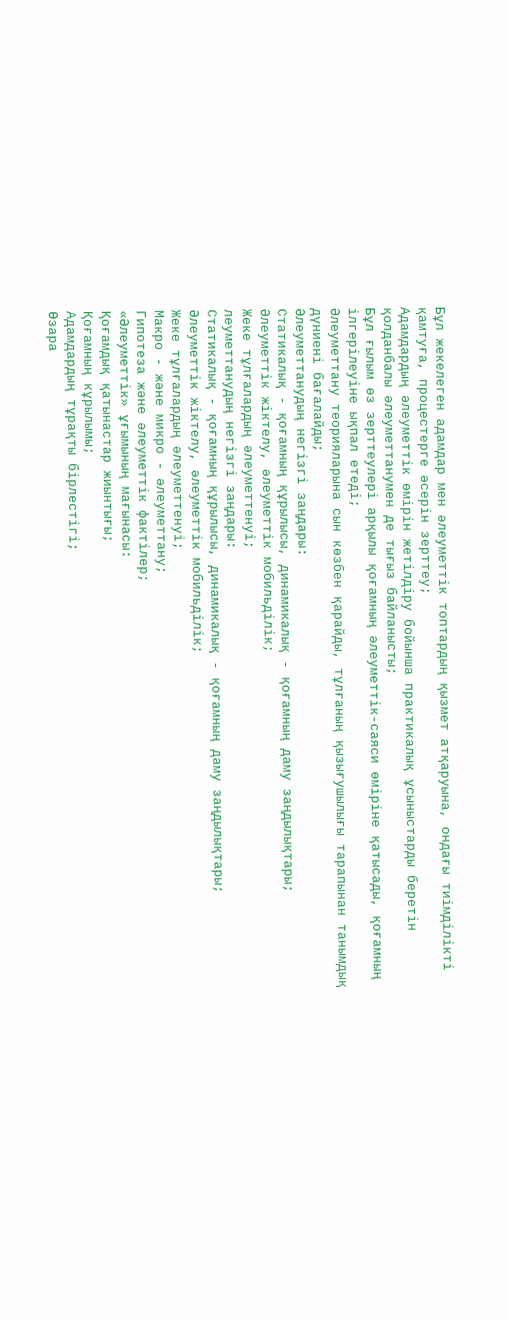Бұл жекелеген адамдар мен әлеуметтік топтардың қызмет атқаруына, ондағы тиімділікті қамтуға, процестерге әсерін зерттеу;
Адамдардың әлеуметтік өмірін жетілдіру бойынша практикалық ұсыныстарды беретін қолданбалы әлеуметтанумен де тығыз байланысты;
Бұл ғылым өз зерттеулері арқылы қоғамның әлеуметтік-саяси өміріне қатысады, қоғамның ілгерілеуіне ықпал етеді;
Әлеуметтану теорияларына сын көзбен қарайды, тұлғаның қызығушылығы тарапынан танымдық дүниені бағалайды;
Әлеуметтанудың негізгі заңдары:
Статикалық - қоғамның құрылысы, динамикалық - қоғамның даму заңдылықтары;
Әлеуметтік жіктелу, әлеуметтік мобильділік;
Жеке тұлғалардың әлеуметтенуі;
леуметтанудың негізгі заңдары:
Статикалық - қоғамның құрылысы, динамикалық - қоғамның даму заңдылықтары;
Әлеуметтік жіктелу, әлеуметтік мобильділік;
Жеке тұлғалардың әлеуметтенуі;
Макро - және микро - әлеуметтану;
Гипотеза және әлеуметтік фактілер;
«Әлеуметтік» ұғымының мағынасы:
Қоғамдық қатынастар жиынтығы;
Қоғамның кұрылымы;
Адамдардың тұрақты бірлестігі;
Өзара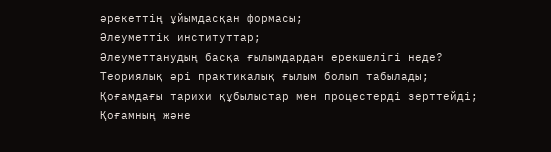әрекеттің ұйымдасқан формасы;
Әлеуметтік институттар;
Әлеуметтанудың басқа ғылымдардан ерекшелігі неде?
Теориялық әрі практикалық ғылым болып табылады;
Қоғамдағы тарихи құбылыстар мен процестерді зерттейді;
Қоғамның және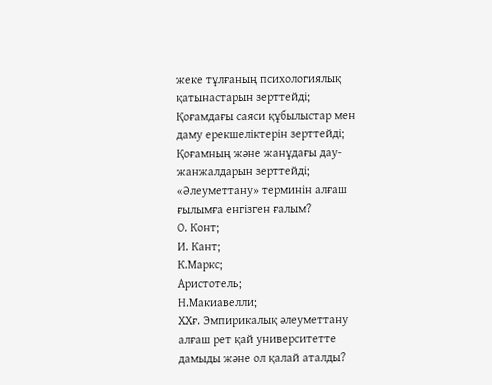жеке тұлғаның психологиялық қатынастарын зерттейді;
Қоғамдағы саяси құбылыстар мен даму ерекшеліктерін зерттейді;
Қоғамның және жанұдағы дау-жанжалдарын зерттейді;
«Әлеуметтану» терминін алғаш ғылымға енгізген ғалым?
О. Конт;
И. Кант;
К.Маркс;
Аристотель;
Н.Макиавелли;
ХХғ. Эмпирикалық әлеуметтану алғаш рет қай университетте дамыды және ол қалай аталды?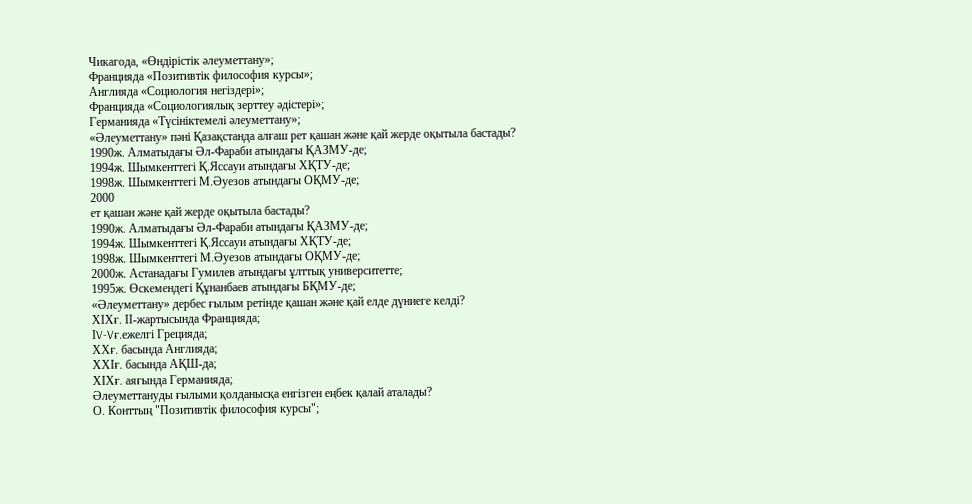Чикагода, «Өндірістік әлеуметтану»;
Францияда «Позитивтік философия курсы»;
Англияда «Социология негіздері»;
Францияда «Социологиялық зерттеу әдістері»;
Германияда «Түсініктемелі әлеуметтану»;
«Әлеуметтану» пәні Қазақстанда алғаш рет қашан және қай жерде оқытыла бастады?
1990ж. Алматыдағы Әл-Фараби атындағы ҚАЗМУ-де;
1994ж. Шымкенттегі Қ.Яссауи атындағы ХҚТУ-де;
1998ж. Шымкенттегі М.Әуезов атындағы ОҚМУ-де;
2000
ет қашан және қай жерде оқытыла бастады?
1990ж. Алматыдағы Әл-Фараби атындағы ҚАЗМУ-де;
1994ж. Шымкенттегі Қ.Яссауи атындағы ХҚТУ-де;
1998ж. Шымкенттегі М.Әуезов атындағы ОҚМУ-де;
2000ж. Астанадағы Гумилев атындағы ұлттық университетте;
1995ж. Өскемендегі Құнанбаев атындағы БҚМУ-де;
«Әлеуметтану» дербес ғылым ретінде қашан және қай елде дүниеге келді?
ХІХғ. ІІ-жартысында Францияда;
ІV-Vғ.ежелгі Грецияда;
ХХғ. басында Англияда;
ХХІғ. басында АҚШ-да;
ХІХғ. аяғында Германияда;
Әлеуметтануды ғылыми қолданысқа енгізген еңбек қалай аталады?
О. Конттың "Позитивтік философия курсы";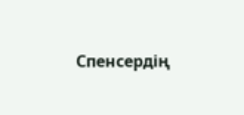Спенсердің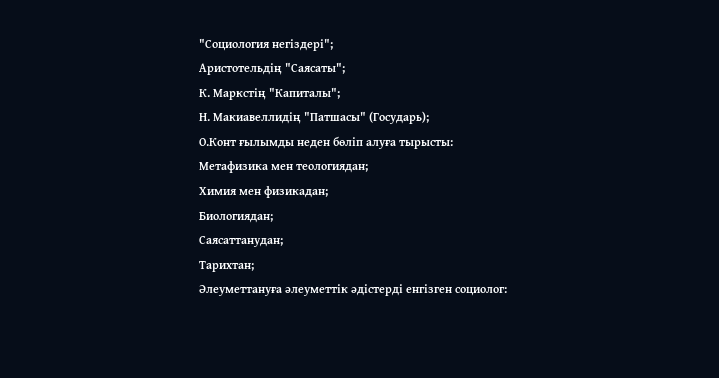"Социология негіздері";
Аристотельдің "Саясаты";
К. Маркстің "Капиталы";
Н. Макиавеллидің "Патшасы" (Государь);
О.Конт ғылымды неден бөліп алуға тырысты:
Метафизика мен теологиядан;
Химия мен физикадан;
Биологиядан;
Саясаттанудан;
Тарихтан;
Әлеуметтануға әлеуметтік әдістерді енгізген социолог: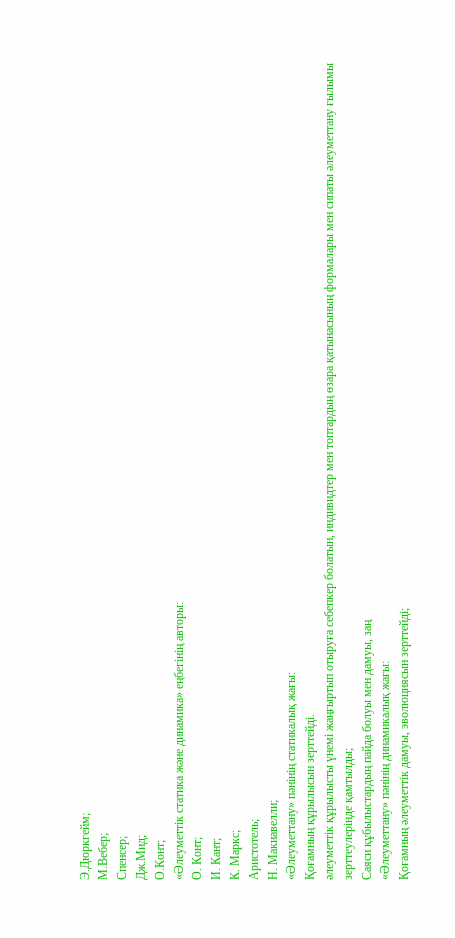Э.Дюркгейм;
М.Вебер;
Спенсер;
Дж.Мид;
О.Конт;
«Әлеуметтік статика және динамика» еңбегінің авторы:
О. Конт;
И. Кант;
К. Маркс;
Аристотель;
Н. Макиавелли;
«Әлеуметтану» пәнінің статикалық жағы:
Қоғамның құрылысын зерттейді.
әлеуметтік құрылысты үнемі жаңғыртып отыруға себепкер болатын, индивидтер мен топтардың өзара қатынасының формалары мен сипаты әлеуметтану ғылымы зерттеулерінде қамтылды;
Саяси құбылыстардың пайда болуы мен дамуы, заң
«Әлеуметтану» пәнінің динамикалық жағы:
Қоғамның әлеуметтік дамуы, эволюциясын зерттейді;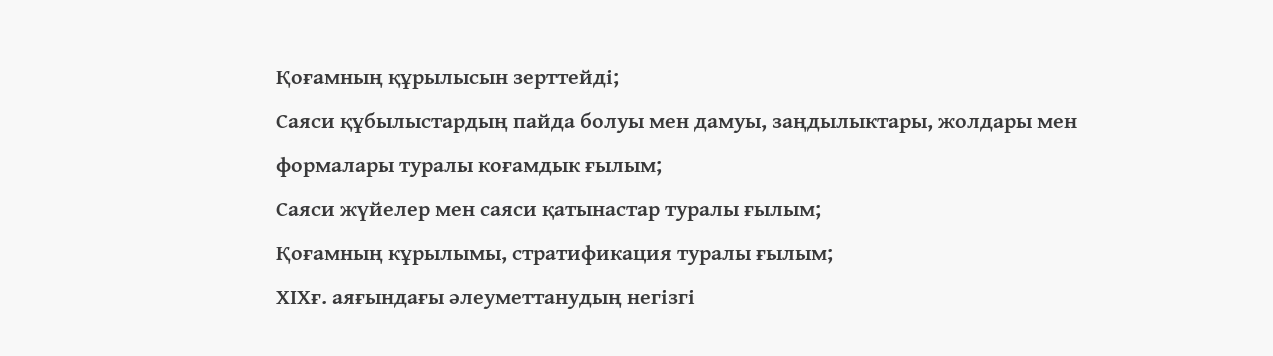Қоғамның құрылысын зерттейді;
Саяси құбылыстардың пайда болуы мен дамуы, заңдылыктары, жолдары мен формалары туралы коғамдык ғылым;
Саяси жүйелер мен саяси қатынастар туралы ғылым;
Қоғамның кұрылымы, стратификация туралы ғылым;
ХІХғ. аяғындағы әлеуметтанудың негізгі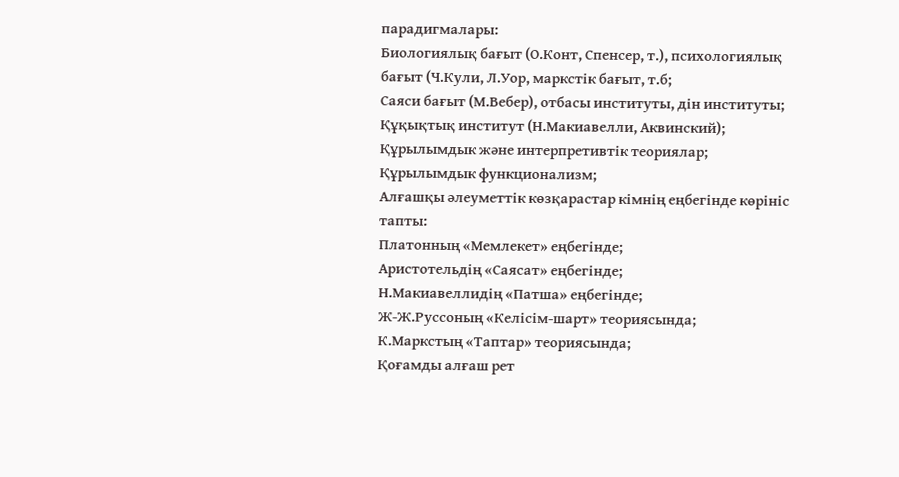парадигмалары:
Биологиялық бағыт (О.Конт, Спенсер, т.), психологиялық бағыт (Ч.Кули, Л.Уор, маркстік бағыт, т.б;
Саяси бағыт (М.Вебер), отбасы институты, дін институты;
Құқықтық институт (Н.Макиавелли, Аквинский);
Құрылымдык және интерпретивтік теориялар;
Құрылымдык функционализм;
Алғашқы әлеуметтік көзқарастар кімнің еңбегінде көрініс тапты:
Платонның «Мемлекет» еңбегінде;
Аристотельдің «Саясат» еңбегінде;
Н.Макиавеллидің «Патша» еңбегінде;
Ж-Ж.Руссоның «Келісім-шарт» теориясында;
К.Маркстың «Таптар» теориясында;
Қоғамды алғаш рет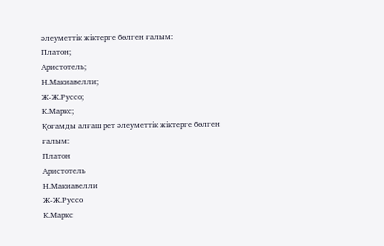әлеуметтік жіктерге бөлген ғалым:
Платон;
Аристотель;
Н.Макиавелли;
Ж-Ж.Руссо;
К.Маркс;
Қоғамды алғаш рет әлеуметтік жіктерге бөлген ғалым:
Платон
Аристотель
Н.Макиавелли
Ж-Ж.Руссо
К.Маркс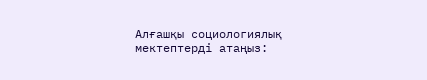Алғашқы социологиялық мектептерді атаңыз: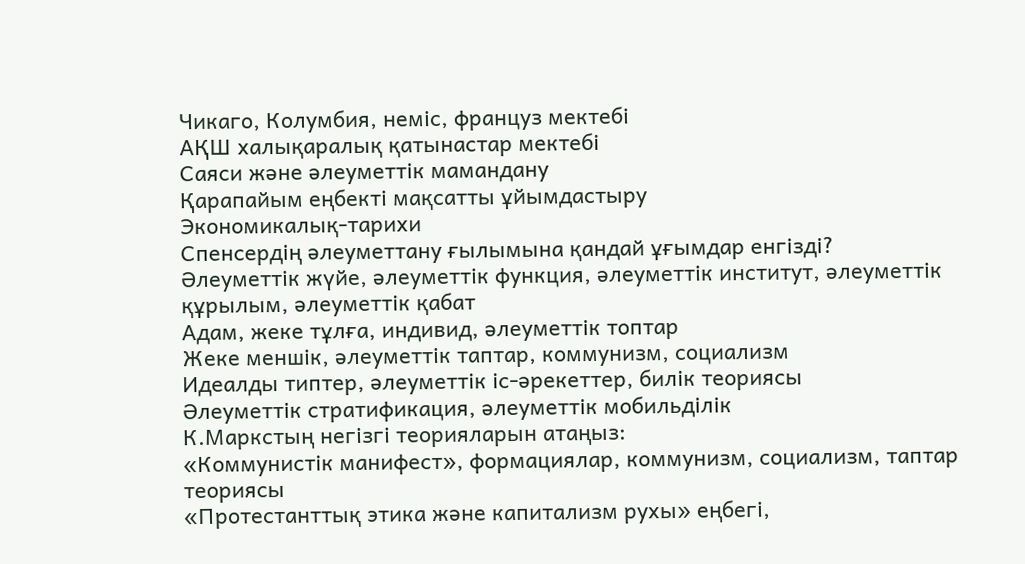Чикаго, Колумбия, неміс, француз мектебі
АҚШ халықаралық қатынастар мектебі
Саяси және әлеуметтік мамандану
Қарапайым еңбекті мақсатты ұйымдастыру
Экономикалық-тарихи
Спенсердің әлеуметтану ғылымына қандай ұғымдар енгізді?
Әлеуметтік жүйе, әлеуметтік функция, әлеуметтік институт, әлеуметтік құрылым, әлеуметтік қабат
Адам, жеке тұлға, индивид, әлеуметтік топтар
Жеке меншік, әлеуметтік таптар, коммунизм, социализм
Идеалды типтер, әлеуметтік іс-әрекеттер, билік теориясы
Әлеуметтік стратификация, әлеуметтік мобильділік
К.Маркстың негізгі теорияларын атаңыз:
«Коммунистік манифест», формациялар, коммунизм, социализм, таптар теориясы
«Протестанттық этика және капитализм рухы» еңбегі,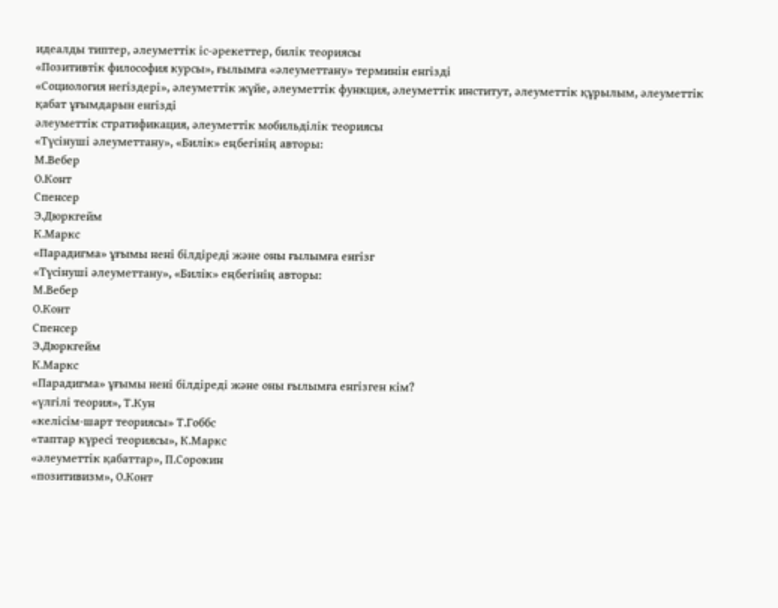идеалды типтер, әлеуметтік іс-әрекеттер, билік теориясы
«Позитивтік философия курсы», ғылымға «әлеуметтану» терминін енгізді
«Социология негіздері», әлеуметтік жүйе, әлеуметтік функция, әлеуметтік институт, әлеуметтік құрылым, әлеуметтік қабат ұғымдарын енгізді
әлеуметтік стратификация, әлеуметтік мобильділік теориясы
«Түсінуші әлеуметтану», «Билік» еңбегінің авторы:
М.Вебер
О.Конт
Спенсер
Э.Дюркгейм
К.Маркс
«Парадигма» ұғымы нені білдіреді және оны ғылымға енгізг
«Түсінуші әлеуметтану», «Билік» еңбегінің авторы:
М.Вебер
О.Конт
Спенсер
Э.Дюркгейм
К.Маркс
«Парадигма» ұғымы нені білдіреді және оны ғылымға енгізген кім?
«үлгілі теория», Т.Кун
«келісім-шарт теориясы» Т.Гоббс
«таптар күресі теориясы», К.Маркс
«әлеуметтік қабаттар», П.Сорокин
«позитивизм», О.Конт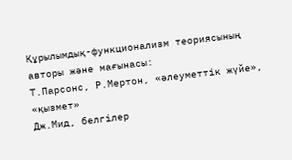Құрылымдық-функционализм теориясының авторы және мағынасы:
Т.Парсонс, Р.Мертон, «әлеуметтік жүйе», «қызмет»
Дж.Мид, белгілер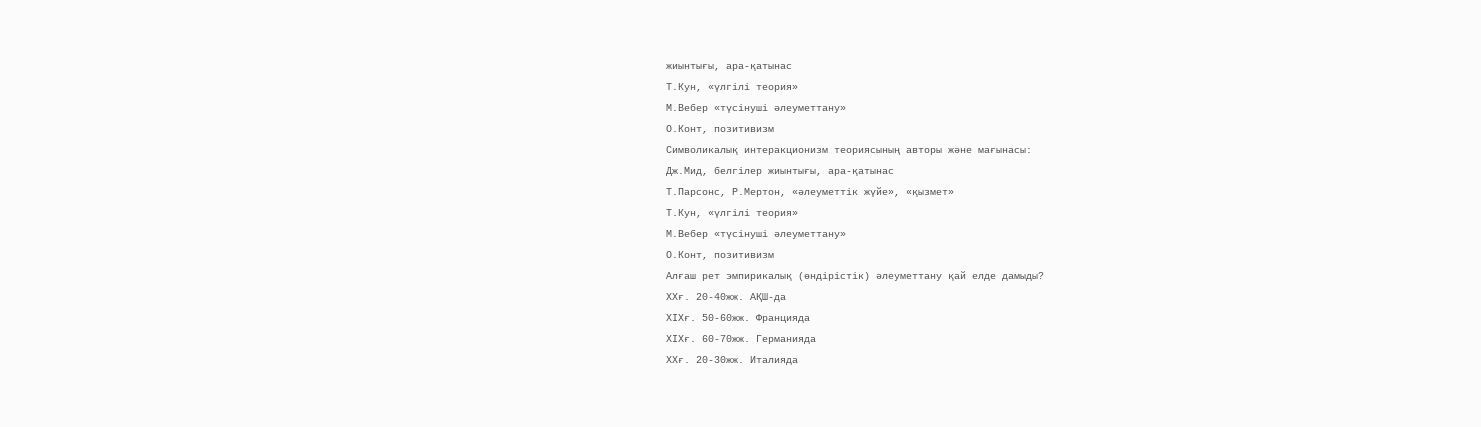жиынтығы, ара-қатынас
Т.Кун, «үлгілі теория»
М.Вебер «түсінуші әлеуметтану»
О.Конт, позитивизм
Символикалық интеракционизм теориясының авторы және мағынасы:
Дж.Мид, белгілер жиынтығы, ара-қатынас
Т.Парсонс, Р.Мертон, «әлеуметтік жүйе», «қызмет»
Т.Кун, «үлгілі теория»
М.Вебер «түсінуші әлеуметтану»
О.Конт, позитивизм
Алғаш рет эмпирикалық (өндірістік) әлеуметтану қай елде дамыды?
ХХғ. 20-40жж. АҚШ-да
ХІХғ. 50-60жж. Францияда
ХІХғ. 60-70жж. Германияда
ХХғ. 20-30жж. Италияда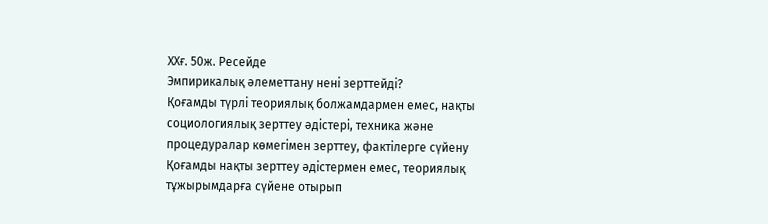ХХғ. 50ж. Ресейде
Эмпирикалық әлеметтану нені зерттейді?
Қоғамды түрлі теориялық болжамдармен емес, нақты социологиялық зерттеу әдістері, техника және процедуралар көмегімен зерттеу, фактілерге сүйену
Қоғамды нақты зерттеу әдістермен емес, теориялық тұжырымдарға сүйене отырып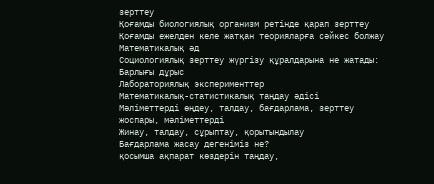зерттеу
Қоғамды биологиялық организм ретінде қарап зерттеу
Қоғамды ежелден келе жатқан теорияларға сәйкес болжау
Математикалық әд
Социологиялық зерттеу жүргізу құралдарына не жатады:
Барлығы дұрыс
Лабораториялық эксперименттер
Математикалық-статистикалық таңдау әдісі
Мәліметтерді өңдеу, талдау, бағдарлама, зерттеу жоспары, мәліметтерді
Жинау, талдау, сұрыптау, қорытындылау
Бағдарлама жасау дегеніміз не?
қосымша ақпарат көздерін таңдау,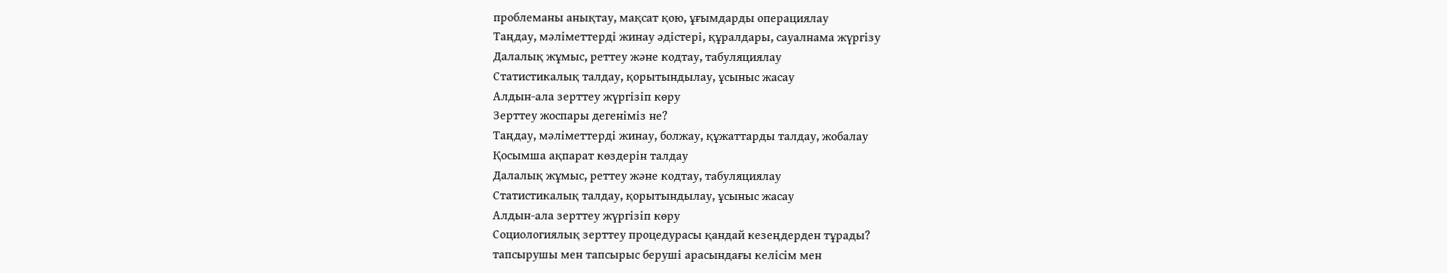проблеманы анықтау, мақсат қою, ұғымдарды операциялау
Таңдау, мәліметтерді жинау әдістері, құралдары, сауалнама жүргізу
Далалық жұмыс, реттеу және кодтау, табуляциялау
Статистикалық талдау, қорытындылау, ұсыныс жасау
Алдын-ала зерттеу жүргізіп көру
Зерттеу жоспары дегеніміз не?
Таңдау, мәліметтерді жинау, болжау, құжаттарды талдау, жобалау
Қосымша ақпарат көздерін талдау
Далалық жұмыс, реттеу және кодтау, табуляциялау
Статистикалық талдау, қорытындылау, ұсыныс жасау
Алдын-ала зерттеу жүргізіп көру
Социологиялық зерттеу процедурасы қандай кезеңдерден тұрады?
тапсырушы мен тапсырыс беруші арасындағы келісім мен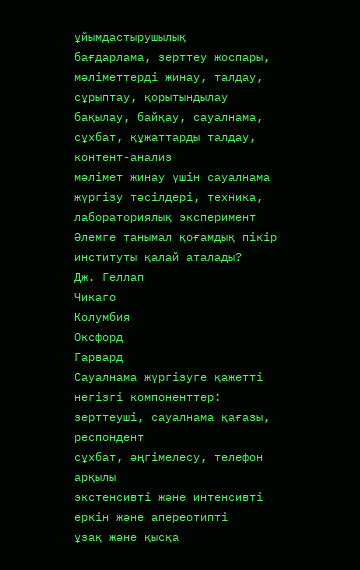ұйымдастырушылық
бағдарлама, зерттеу жоспары, мәліметтерді жинау, талдау, сұрыптау, қорытындылау
бақылау, байқау, сауалнама, сұхбат, құжаттарды талдау, контент-анализ
мәлімет жинау үшін сауалнама жүргізу тәсілдері, техника, лабораториялық эксперимент
Әлемге танымал қоғамдық пікір институты қалай аталады?
Дж. Геллап
Чикаго
Колумбия
Оксфорд
Гарвард
Сауалнама жүргізуге қажетті негізгі компоненттер:
зерттеуші, сауалнама қағазы, респондент
сұхбат, әңгімелесу, телефон арқылы
экстенсивті және интенсивті
еркін және апереотипті
ұзақ және қысқа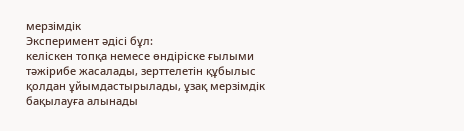мерзімдік
Эксперимент әдісі бұл:
келіскен топқа немесе өндіріске ғылыми тәжірибе жасалады, зерттелетін құбылыс қолдан ұйымдастырылады, ұзақ мерзімдік бақылауға алынады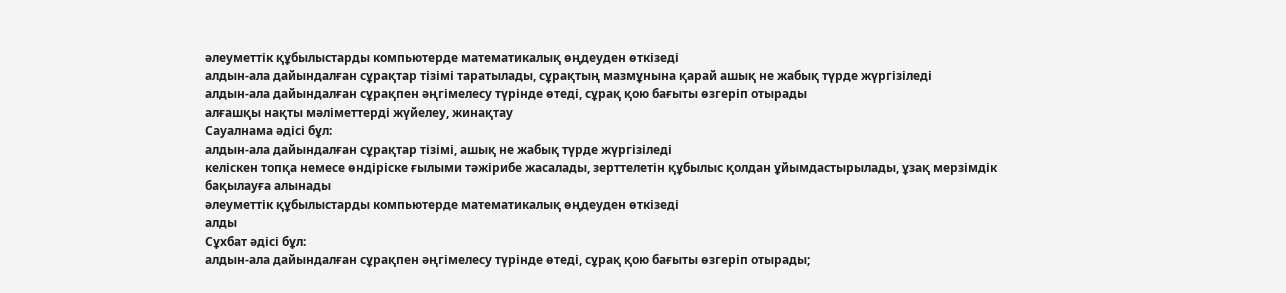әлеуметтік құбылыстарды компьютерде математикалық өңдеуден өткізеді
алдын-ала дайындалған сұрақтар тізімі таратылады, сұрақтың мазмұнына қарай ашық не жабық түрде жүргізіледі
алдын-ала дайындалған сұрақпен әңгімелесу түрінде өтеді, сұрақ қою бағыты өзгеріп отырады
алғашқы нақты мәліметтерді жүйелеу, жинақтау
Сауалнама әдісі бұл:
алдын-ала дайындалған сұрақтар тізімі, ашық не жабық түрде жүргізіледі
келіскен топқа немесе өндіріске ғылыми тәжірибе жасалады, зерттелетін құбылыс қолдан ұйымдастырылады, ұзақ мерзімдік бақылауға алынады
әлеуметтік құбылыстарды компьютерде математикалық өңдеуден өткізеді
алды
Сұхбат әдісі бұл:
алдын-ала дайындалған сұрақпен әңгімелесу түрінде өтеді, сұрақ қою бағыты өзгеріп отырады;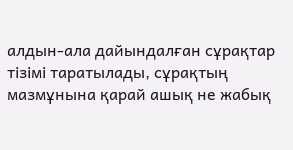алдын-ала дайындалған сұрақтар тізімі таратылады, сұрақтың мазмұнына қарай ашық не жабық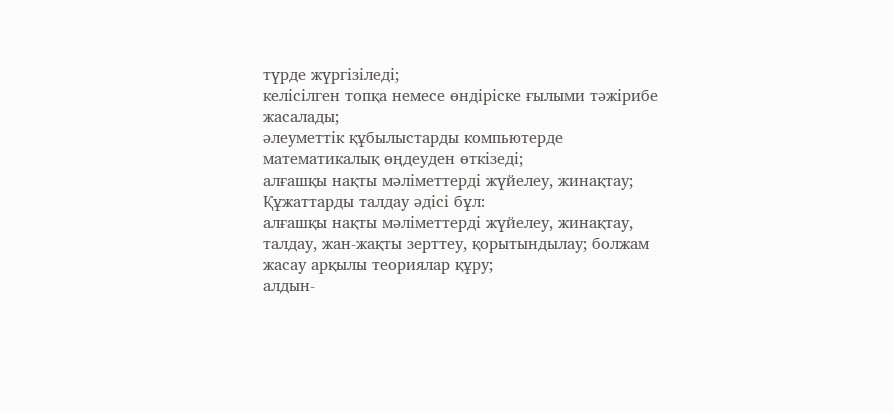түрде жүргізіледі;
келісілген топқа немесе өндіріске ғылыми тәжірибе жасалады;
әлеуметтік құбылыстарды компьютерде математикалық өңдеуден өткізеді;
алғашқы нақты мәліметтерді жүйелеу, жинақтау;
Құжаттарды талдау әдісі бұл:
алғашқы нақты мәліметтерді жүйелеу, жинақтау, талдау, жан-жақты зерттеу, қорытындылау; болжам жасау арқылы теориялар құру;
алдын-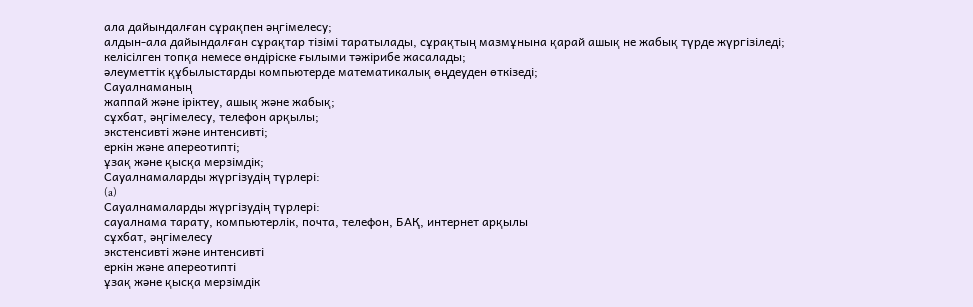ала дайындалған сұрақпен әңгімелесу;
алдын-ала дайындалған сұрақтар тізімі таратылады, сұрақтың мазмұнына қарай ашық не жабық түрде жүргізіледі;
келісілген топқа немесе өндіріске ғылыми тәжірибе жасалады;
әлеуметтік құбылыстарды компьютерде математикалық өңдеуден өткізеді;
Сауалнаманың
жаппай және іріктеу, ашық және жабық;
сұхбат, әңгімелесу, телефон арқылы;
экстенсивті және интенсивті;
еркін және апереотипті;
ұзақ және қысқа мерзімдік;
Сауалнамаларды жүргізудің түрлері:
(a)
Сауалнамаларды жүргізудің түрлері:
сауалнама тарату, компьютерлік, почта, телефон, БАҚ, интернет арқылы
сұхбат, әңгімелесу
экстенсивті және интенсивті
еркін және апереотипті
ұзақ және қысқа мерзімдік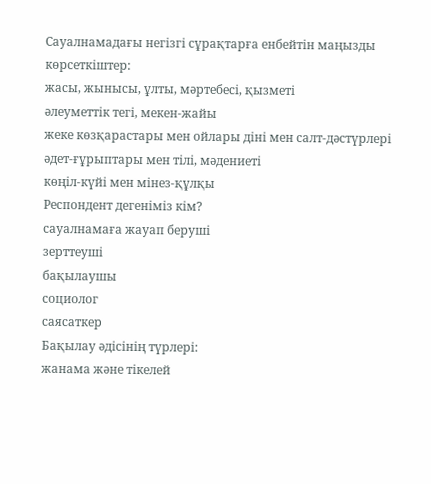Сауалнамадағы негізгі сұрақтарға енбейтін маңызды көрсеткіштер:
жасы, жынысы, ұлты, мәртебесі, қызметі
әлеуметтік тегі, мекен-жайы
жеке көзқарастары мен ойлары діні мен салт-дәстүрлері
әдет-ғұрыптары мен тілі, мәдениеті
көңіл-күйі мен мінез-құлқы
Респондент дегеніміз кім?
сауалнамаға жауап беруші
зерттеуші
бақылаушы
социолог
саясаткер
Бақылау әдісінің түрлері:
жанама және тікелей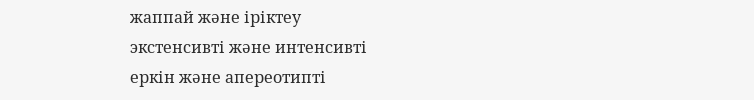жаппай және іріктеу
экстенсивті және интенсивті
еркін және апереотипті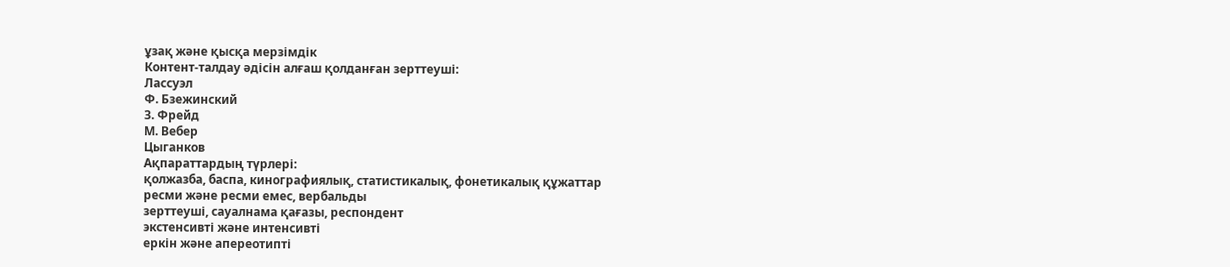ұзақ және қысқа мерзімдік
Контент-талдау әдісін алғаш қолданған зерттеуші:
Лассуэл
Ф. Бзежинский
З. Фрейд
М. Вебер
Цыганков
Ақпараттардың түрлері:
қолжазба, баспа, кинографиялық, статистикалық, фонетикалық құжаттар
ресми және ресми емес, вербальды
зерттеуші, сауалнама қағазы, респондент
экстенсивті және интенсивті
еркін және апереотипті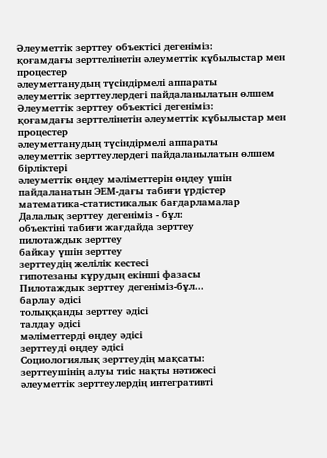Әлеуметтік зерттеу объектісі дегеніміз:
қоғамдағы зерттелінетін әлеуметтік кұбылыстар мен процестер
әлеуметтанудың түсіндірмелі аппараты
әлеуметтік зерттеулердегі пайдаланылатын өлшем
Әлеуметтік зерттеу объектісі дегеніміз:
қоғамдағы зерттелінетін әлеуметтік кұбылыстар мен процестер
әлеуметтанудың түсіндірмелі аппараты
әлеуметтік зерттеулердегі пайдаланылатын өлшем бірліктері
әлеуметтік өңдеу мәліметтерін өңдеу үшін пайдаланатын ЭЕМ-дағы табиғи үрдістер
математика-статистикалык бағдарламалар
Далалық зерттеу дегеніміз - бұл:
объектіні табиғи жағдайда зерттеу
пилотаждык зерттеу
байкау үшін зерттеу
зерттеудің желілік кестесі
гипотезаны кұрудың екінші фазасы
Пилотаждык зерттеу дегеніміз-бұл...
барлау әдісі
толыққанды зерттеу әдісі
талдау әдісі
мәліметтерді өңдеу әдісі
зерттеуді өңдеу әдісі
Социологиялық зерттеудің мақсаты:
зерттеушінің алуы тиіс нақты нәтижесі
әлеуметтік зерттеулердің интегративті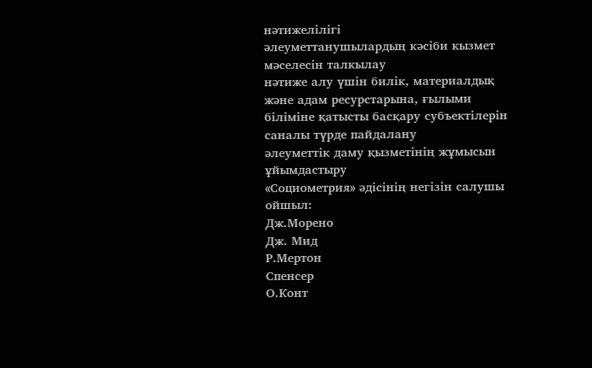нәтижелілігі
әлеуметтанушылардың кәсіби кызмет мәселесін талкылау
нәтиже алу үшін билік, материалдық және адам ресурстарына, ғылыми біліміне қатысты басқару субъектілерін саналы түрде пайдалану
әлеуметтік даму қызметінің жұмысын ұйымдастыру
«Социометрия» әдісінің негізін салушы ойшыл:
Дж.Морено
Дж. Мид
Р.Мертон
Спенсер
О.Конт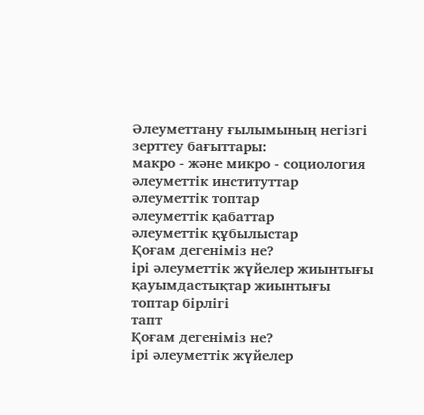Әлеуметтану ғылымының негізгі зерттеу бағыттары:
макро - және микро - социология
әлеуметтік институттар
әлеуметтік топтар
әлеуметтік қабаттар
әлеуметтік құбылыстар
Қоғам дегеніміз не?
ірі әлеуметтік жүйелер жиынтығы
қауымдастықтар жиынтығы
топтар бірлігі
тапт
Қоғам дегеніміз не?
ірі әлеуметтік жүйелер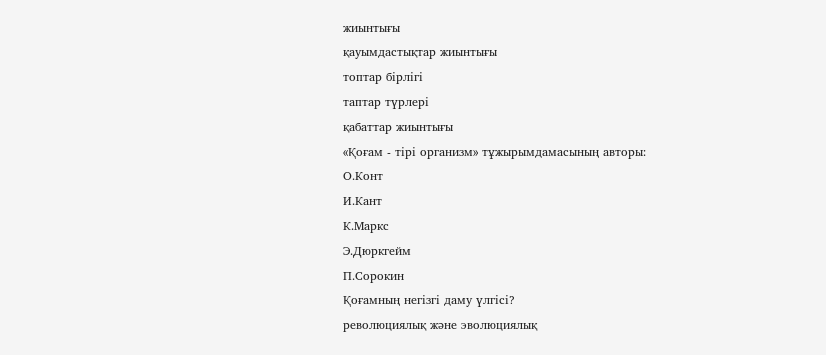жиынтығы
қауымдастықтар жиынтығы
топтар бірлігі
таптар түрлері
қабаттар жиынтығы
«Қоғам - тірі организм» тұжырымдамасының авторы:
О.Конт
И.Кант
К.Маркс
Э.Дюркгейм
П.Сорокин
Қоғамның негізгі даму үлгісі?
революциялық және эволюциялық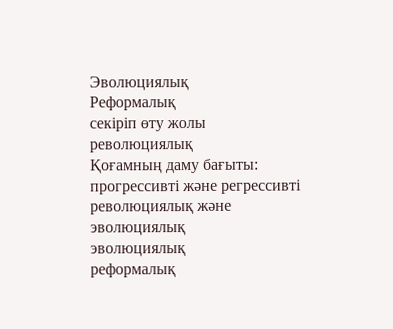Эволюциялық
Реформалық
секіріп өту жолы
революциялық
Қоғамның даму бағыты:
прогрессивті және регрессивті
революциялық және эволюциялық
эволюциялық
реформалық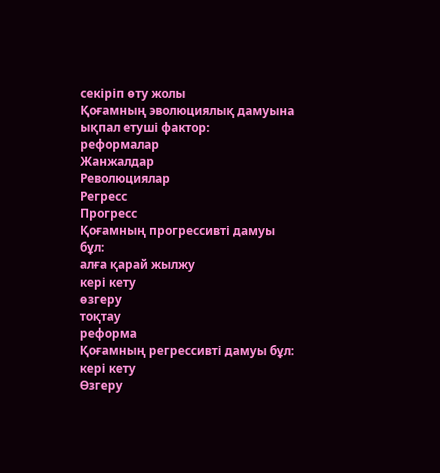секіріп өту жолы
Қоғамның эволюциялық дамуына ықпал етуші фактор:
реформалар
Жанжалдар
Революциялар
Регресс
Прогресс
Қоғамның прогрессивті дамуы бұл:
алға қарай жылжу
кері кету
өзгеру
тоқтау
реформа
Қоғамның регрессивті дамуы бұл:
кері кету
Өзгеру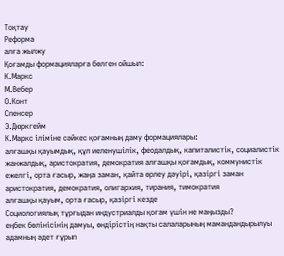Тоқтау
Реформа
алға жылжу
Қоғамды формацияларға бөлген ойшыл:
К.Маркс
М.Вебер
О.Конт
Спенсер
Э.Дюркгейм
К.Маркс іліміне сәйкес қоғамның даму формациялары:
алғашқы қауымдық, құл иеленушілік, феодалдық, капиталистік, социалистік
жанжалдық, аристократия, демократия алғашқы қоғамдық, коммунистік
ежелгі, орта ғасыр, жаңа заман, қайта өрлеу дәуірі, қазіргі заман
аристократия, демократия, олигархия, тирания, тимократия
алғашқы қауым, орта ғасыр, қазіргі кезде
Социологиялық тұрғыдан индустриалды қоғам үшін не маңызды?
еңбек бөлінісінің дамуы, өндірістің нақты салаларының мамандандырылуы
адамның әдет ғұрып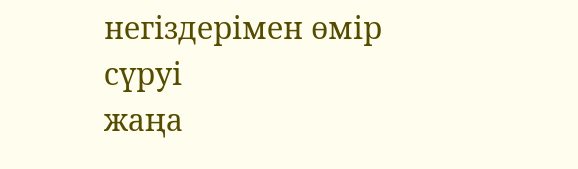негіздерімен өмір сүруі
жаңа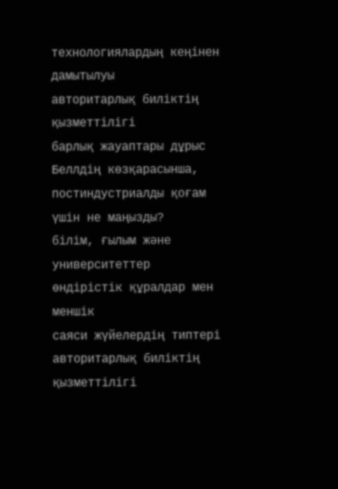технологиялардың кеңінен дамытылуы
авторитарлық биліктің қызметтілігі
барлық жауаптары дұрыс
Беллдің көзқарасынша, постиндустриалды қоғам үшін не маңызды?
білім, ғылым және университеттер
өндірістік құралдар мен меншік
саяси жүйелердің типтері
авторитарлық биліктің қызметтілігі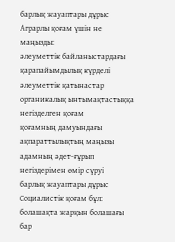барлық жауаптары дұрыс
Аграрлы қоғам үшін не маңызды:
әлеуметтік байланыстардағы қарапайымдылық күрделі әлеуметтік қатынастар
органикалық ынтымақтастыққа негізделген қоғам
қоғамның дамуындағы ақпараттылықтың маңызы
адамның әдет-ғұрып негіздерімен өмір сүруі
барлық жауаптары дұрыс
Социалистік қоғам бұл:
болашақта жарқын болашағы бар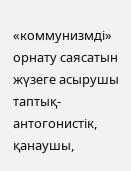«коммунизмді» орнату саясатын жүзеге асырушы
таптық-антогонистік, қанаушы,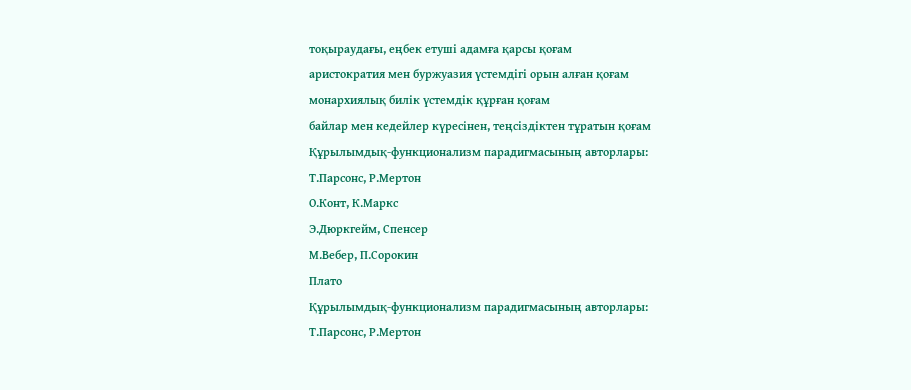тоқыраудағы, еңбек етуші адамға қарсы қоғам
аристократия мен буржуазия үстемдігі орын алған қоғам
монархиялық билік үстемдік құрған қоғам
байлар мен кедейлер күресінен, теңсіздіктен тұратын қоғам
Құрылымдық-функционализм парадигмасының авторлары:
Т.Парсонс, Р.Мертон
О.Конт, К.Маркс
Э.Дюркгейм, Спенсер
М.Вебер, П.Сорокин
Плато
Құрылымдық-функционализм парадигмасының авторлары:
Т.Парсонс, Р.Мертон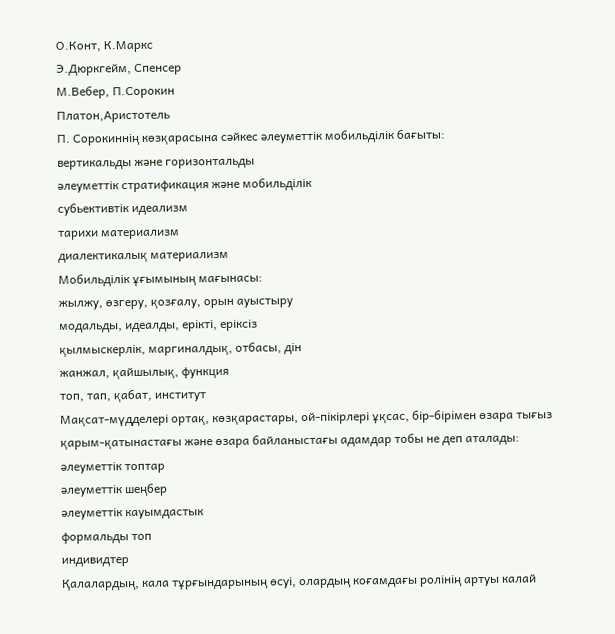О.Конт, К.Маркс
Э.Дюркгейм, Спенсер
М.Вебер, П.Сорокин
Платон,Аристотель
П. Сорокиннің көзқарасына сәйкес әлеуметтік мобильділік бағыты:
вертикальды және горизонтальды
әлеуметтік стратификация және мобильділік
субьективтік идеализм
тарихи материализм
диалектикалық материализм
Мобильділік ұғымының мағынасы:
жылжу, өзгеру, қозғалу, орын ауыстыру
модальды, идеалды, ерікті, еріксіз
қылмыскерлік, маргиналдық, отбасы, дін
жанжал, қайшылық, функция
топ, тап, қабат, институт
Мақсат-мүдделері ортақ, көзқарастары, ой-пікірлері ұқсас, бір-бірімен өзара тығыз қарым-қатынастағы және өзара байланыстағы адамдар тобы не деп аталады:
әлеуметтік топтар
әлеуметтік шеңбер
әлеуметтік кауымдастык
формальды топ
индивидтер
Қалалардың, кала тұрғындарының өсуі, олардың коғамдағы ролінің артуы калай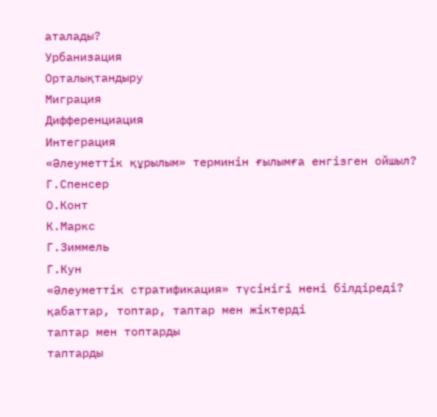аталады?
Урбанизация
Орталықтандыру
Миграция
Дифференциация
Интеграция
«Әлеуметтік құрылым» терминін ғылымға енгізген ойшыл?
Г.Спенсер
О.Конт
К.Маркс
Г.Зиммель
Г.Кун
«Әлеуметтік стратификация» түсінігі нені білдіреді?
қабаттар, топтар, таптар мен жіктерді
таптар мен топтарды
таптарды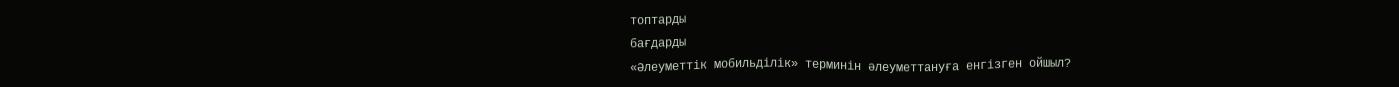топтарды
бағдарды
«Әлеуметтік мобильділік» терминін әлеуметтануға енгізген ойшыл?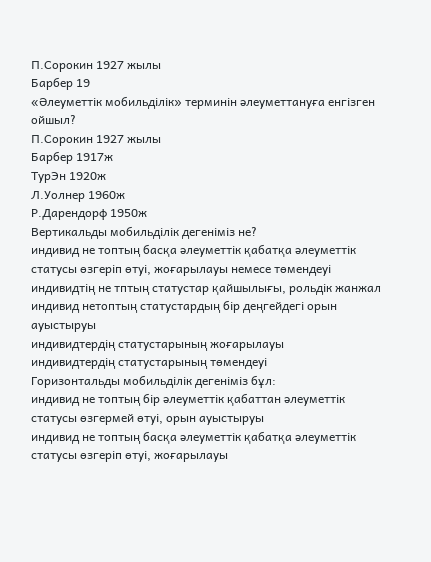П.Сорокин 1927 жылы
Барбер 19
«Әлеуметтік мобильділік» терминін әлеуметтануға енгізген ойшыл?
П.Сорокин 1927 жылы
Барбер 1917ж
ТурЭн 1920ж
Л.Уолнер 1960ж
Р.Дарендорф 1950ж
Вертикальды мобильділік дегеніміз не?
индивид не топтың басқа әлеуметтік қабатқа әлеуметтік статусы өзгеріп өтуі, жоғарылауы немесе төмендеуі
индивидтің не тптың статустар қайшылығы, рольдік жанжал
индивид нетоптың статустардың бір деңгейдегі орын ауыстыруы
индивидтердің статустарының жоғарылауы
индивидтердің статустарының төмендеуі
Горизонтальды мобильділік дегеніміз бұл:
индивид не топтың бір әлеуметтік қабаттан әлеуметтік статусы өзгермей өтуі, орын ауыстыруы
индивид не топтың басқа әлеуметтік қабатқа әлеуметтік статусы өзгеріп өтуі, жоғарылауы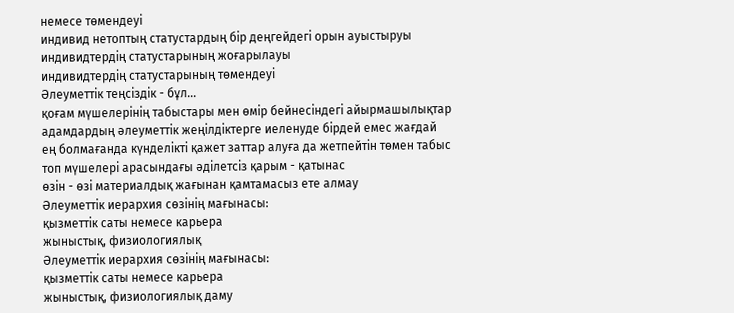немесе төмендеуі
индивид нетоптың статустардың бір деңгейдегі орын ауыстыруы
индивидтердің статустарының жоғарылауы
индивидтердің статустарының төмендеуі
Әлеуметтік теңсіздік - бұл...
қоғам мүшелерінің табыстары мен өмір бейнесіндегі айырмашылықтар
адамдардың әлеуметтік жеңілдіктерге иеленуде бірдей емес жағдай
ең болмағанда күнделікті қажет заттар алуға да жетпейтін төмен табыс
топ мүшелері арасындағы әділетсіз қарым - қатынас
өзін - өзі материалдық жағынан қамтамасыз ете алмау
Әлеуметтік иерархия сөзінің мағынасы:
қызметтік саты немесе карьера
жыныстық, физиологиялық
Әлеуметтік иерархия сөзінің мағынасы:
қызметтік саты немесе карьера
жыныстық, физиологиялық даму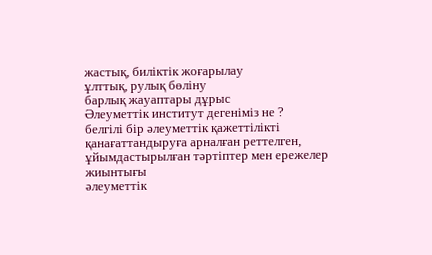жастық, биліктік жоғарылау
ұлттық, рулық бөліну
барлық жауаптары дұрыс
Әлеуметтік институт дегеніміз не ?
белгілі бір әлеуметтік қажеттілікті қанағаттандыруға арналған реттелген, ұйымдастырылған тәртіптер мен ережелер жиынтығы
әлеуметтік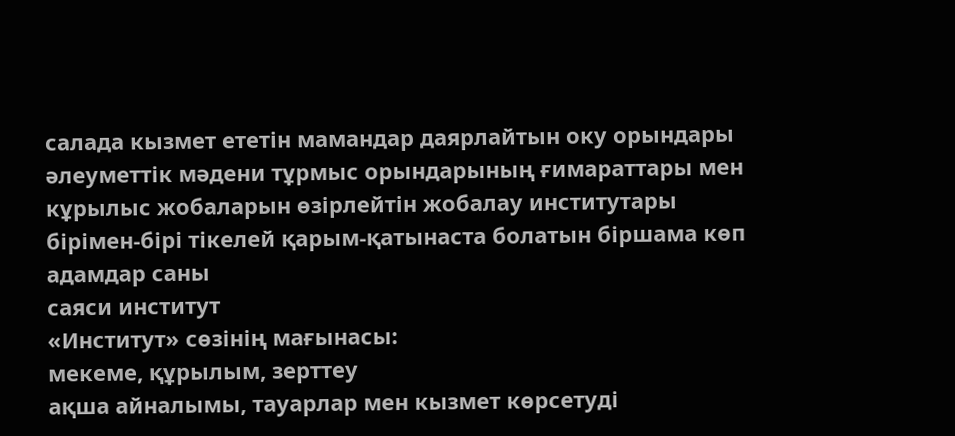салада кызмет ететін мамандар даярлайтын оку орындары
әлеуметтік мәдени тұрмыс орындарының ғимараттары мен кұрылыс жобаларын өзірлейтін жобалау институтары
бірімен-бірі тікелей қарым-қатынаста болатын біршама көп адамдар саны
саяси институт
«Институт» сөзінің мағынасы:
мекеме, құрылым, зерттеу
ақша айналымы, тауарлар мен кызмет көрсетуді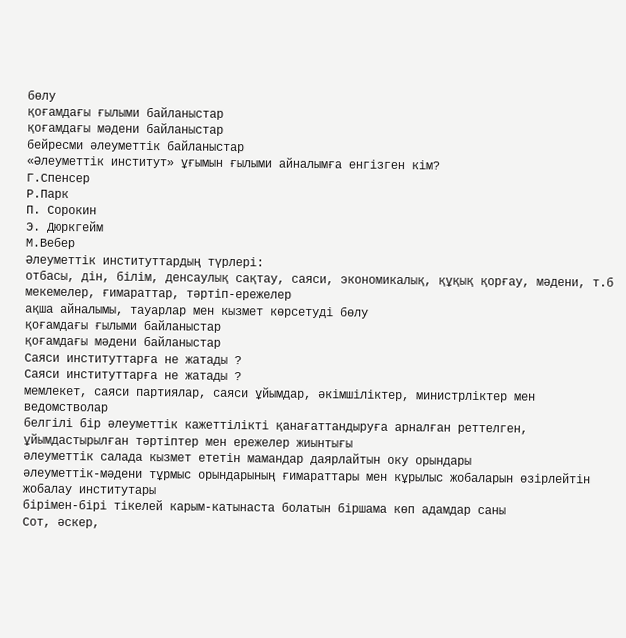бөлу
қоғамдағы ғылыми байланыстар
қоғамдағы мәдени байланыстар
бейресми әлеуметтік байланыстар
«Әлеуметтік институт» ұғымын ғылыми айналымға енгізген кім?
Г.Спенсер
Р.Парк
П. Сорокин
Э. Дюркгейм
М.Вебер
Әлеуметтік институттардың түрлері:
отбасы, дін, білім, денсаулық сақтау, саяси, экономикалық, құқық қорғау, мәдени, т.б
мекемелер, ғимараттар, тәртіп-ережелер
ақша айналымы, тауарлар мен кызмет көрсетуді бөлу
қоғамдағы ғылыми байланыстар
қоғамдағы мәдени байланыстар
Саяси институттарға не жатады ?
Саяси институттарға не жатады ?
мемлекет, саяси партиялар, саяси ұйымдар, әкімшіліктер, министрліктер мен ведомстволар
белгілі бір әлеуметтік кажеттілікті қанағаттандыруға арналған реттелген, ұйымдастырылған тәртіптер мен ережелер жиынтығы
әлеуметтік салада кызмет ететін мамандар даярлайтын оку орындары
әлеуметтік-мәдени тұрмыс орындарының ғимараттары мен кұрылыс жобаларын өзірлейтін жобалау институтары
бірімен-бірі тікелей карым-катынаста болатын біршама көп адамдар саны
Сот, әскер,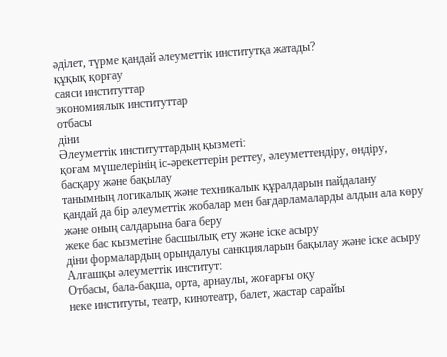әділет, түрме қандай әлеуметтік институтқа жатады?
құқық қорғау
саяси институттар
экономиялык институттар
отбасы
діни
Әлеуметтік институттардың қызметі:
қоғам мүшелерінің іс-әрекеттерін реттеу, әлеуметтендіру, өндіру, басқару және бақылау
танымның логикалық және техникалык құралдарын пайдалану
қандай да бір әлеуметтік жобалар мен бағдарламаларды алдын ала көру және оның салдарына баға беру
жеке бас кызметіне басшылық ету және іске асыру
діни формалардың орындалуы санкцияларын бақылау және іске асыру
Алғашқы әлеуметтік институт:
Отбасы, бала-бақша, орта, арнаулы, жоғарғы оқу
неке институты, театр, кинотеатр, балет, жастар сарайы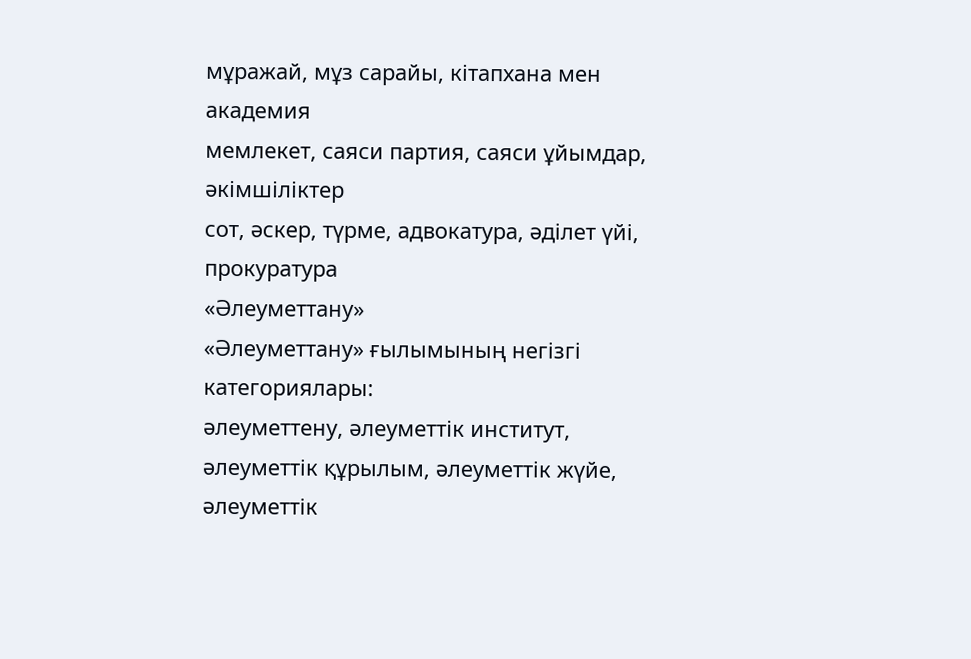мұражай, мұз сарайы, кітапхана мен академия
мемлекет, саяси партия, саяси ұйымдар, әкімшіліктер
сот, әскер, түрме, адвокатура, әділет үйі, прокуратура
«Әлеуметтану»
«Әлеуметтану» ғылымының негізгі категориялары:
әлеуметтену, әлеуметтік институт, әлеуметтік құрылым, әлеуметтік жүйе, әлеуметтік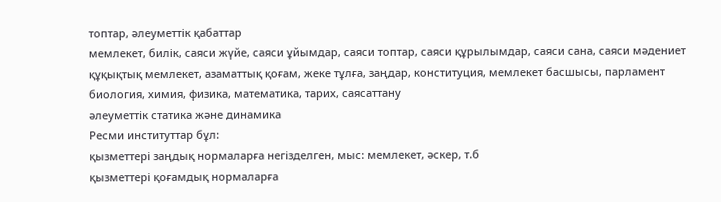топтар, әлеуметтік қабаттар
мемлекет, билік, саяси жүйе, саяси ұйымдар, саяси топтар, саяси құрылымдар, саяси сана, саяси мәдениет
құқықтық мемлекет, азаматтық қоғам, жеке тұлға, заңдар, конституция, мемлекет басшысы, парламент
биология, химия, физика, математика, тарих, саясаттану
әлеуметтік статика және динамика
Ресми институттар бұл:
қызметтері заңдық нормаларға негізделген, мыс: мемлекет, әскер, т.б
қызметтері қоғамдық нормаларға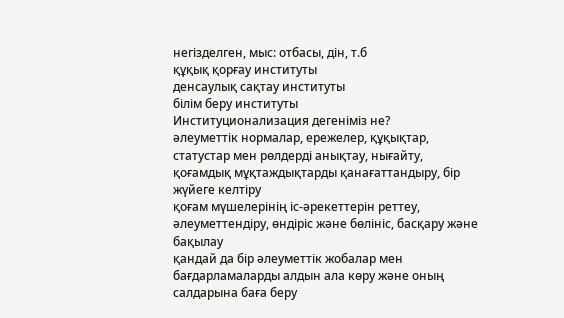негізделген, мыс: отбасы, дін, т.б
құқық қорғау институты
денсаулық сақтау институты
білім беру институты
Институционализация дегеніміз не?
әлеуметтік нормалар, ережелер, құқықтар, статустар мен рөлдерді анықтау, нығайту, қоғамдық мұқтаждықтарды қанағаттандыру, бір жүйеге келтіру
қоғам мүшелерінің іс-әрекеттерін реттеу, әлеуметтендіру, өндіріс және бөлініс, басқару және бақылау
қандай да бір әлеуметтік жобалар мен бағдарламаларды алдын ала көру және оның салдарына баға беру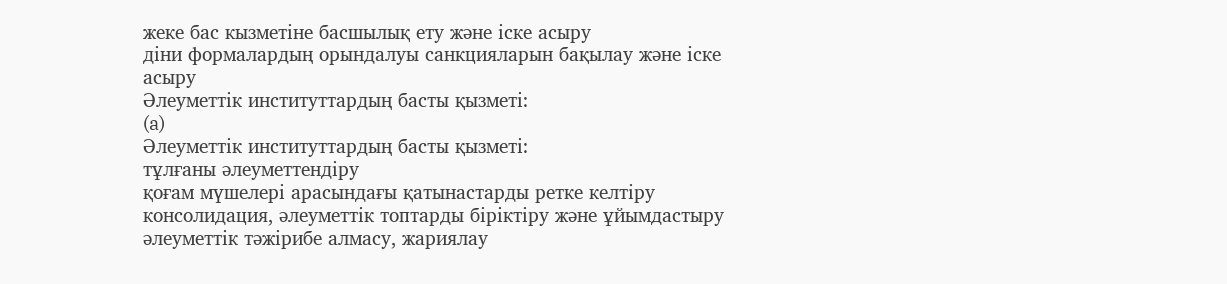жеке бас кызметіне басшылық ету және іске асыру
діни формалардың орындалуы санкцияларын бақылау және іске асыру
Әлеуметтік институттардың басты қызметі:
(a)
Әлеуметтік институттардың басты қызметі:
тұлғаны әлеуметтендіру
қоғам мүшелері арасындағы қатынастарды ретке келтіру
консолидация, әлеуметтік топтарды біріктіру және ұйымдастыру
әлеуметтік тәжірибе алмасу, жариялау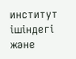институт ішіндегі және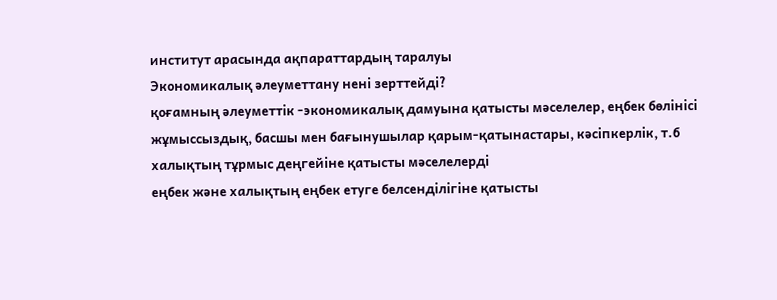институт арасында ақпараттардың таралуы
Экономикалық әлеуметтану нені зерттейді?
қоғамның әлеуметтік -экономикалық дамуына қатысты мәселелер, еңбек бөлінісі жұмыссыздық, басшы мен бағынушылар қарым-қатынастары, кәсіпкерлік, т.б
халықтың тұрмыс деңгейіне қатысты мәселелерді
еңбек және халықтың еңбек етуге белсенділігіне қатысты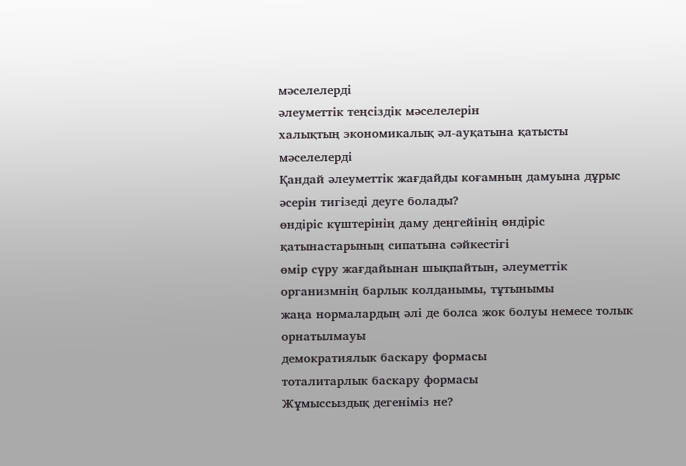мәселелерді
әлеуметтік теңсіздік мәселелерін
халықтың экономикалық әл-ауқатына қатысты мәселелерді
Қандай әлеуметтік жағдайды коғамның дамуына дұрыс әсерін тигізеді деуге болады?
өндіріс күштерінің даму деңгейінің өндіріс қатынастарының сипатына сәйкестігі
өмір сүру жағдайынан шықпайтын, әлеуметтік организмнің барлык колданымы, тұтынымы
жаңа нормалардың әлі де болса жок болуы немесе толык орнатылмауы
демократиялык баскару формасы
тоталитарлык баскару формасы
Жұмыссыздық дегеніміз не?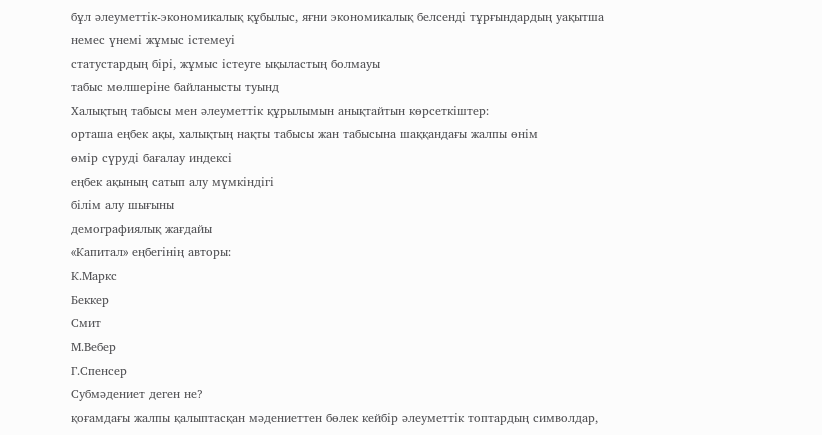бұл әлеуметтік-экономикалық құбылыс, яғни экономикалық белсенді тұрғындардың уақытша немес үнемі жұмыс істемеуі
статустардың бірі, жұмыс істеуге ықыластың болмауы
табыс мөлшеріне байланысты туынд
Халықтың табысы мен әлеуметтік құрылымын анықтайтын көрсеткіштер:
орташа еңбек ақы, халықтың нақты табысы жан табысына шаққандағы жалпы өнім
өмір сүруді бағалау индексі
еңбек ақының сатып алу мүмкіндігі
білім алу шығыны
демографиялық жағдайы
«Капитал» еңбегінің авторы:
К.Маркс
Беккер
Смит
М.Вебер
Г.Спенсер
Субмәдениет деген не?
қоғамдағы жалпы қалыптасқан мәдениеттен бөлек кейбір әлеуметтік топтардың символдар,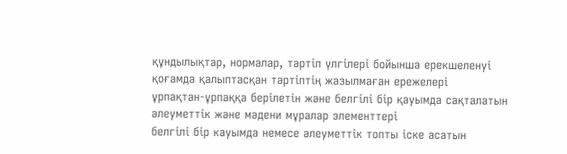құндылықтар, нормалар, тәртіп үлгілері бойынша ерекшеленуі
қоғамда қалыптасқан тәртіптің жазылмаған ережелері
ұрпақтан-ұрпаққа берілетін және белгілі бір қауымда сақталатын әлеуметтік және мәдени мұралар элементтері
белгілі бір кауымда немесе әлеуметтік топты іске асатын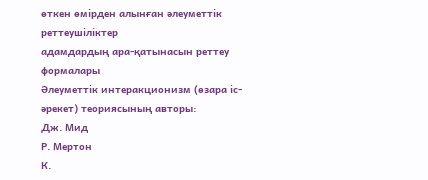өткен өмірден алынған әлеуметтік реттеушіліктер
адамдардың ара-қатынасын реттеу формалары
Әлеуметтік интеракционизм (өзара іс-әрекет) теориясының авторы:
Дж. Мид
Р. Мертон
К.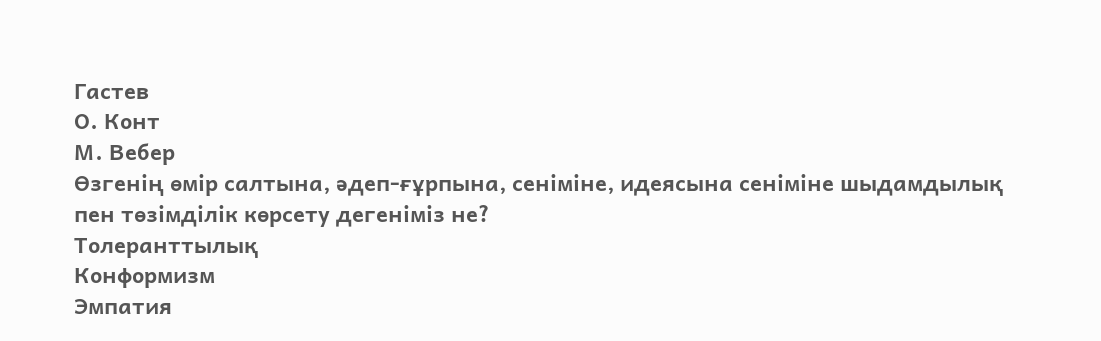Гастев
О. Конт
М. Вебер
Өзгенің өмір салтына, әдеп-ғұрпына, сеніміне, идеясына сеніміне шыдамдылық пен төзімділік көрсету дегеніміз не?
Толеранттылық
Конформизм
Эмпатия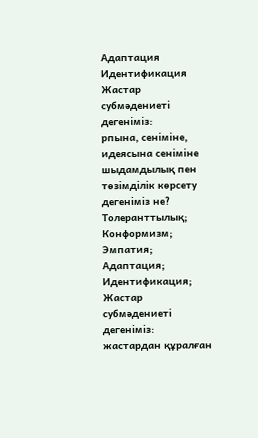Адаптация
Идентификация
Жастар субмәдениеті дегеніміз:
рпына, сеніміне, идеясына сеніміне шыдамдылық пен төзімділік көрсету дегеніміз не?
Толеранттылық;
Конформизм;
Эмпатия;
Адаптация;
Идентификация;
Жастар субмәдениеті дегеніміз:
жастардан құралған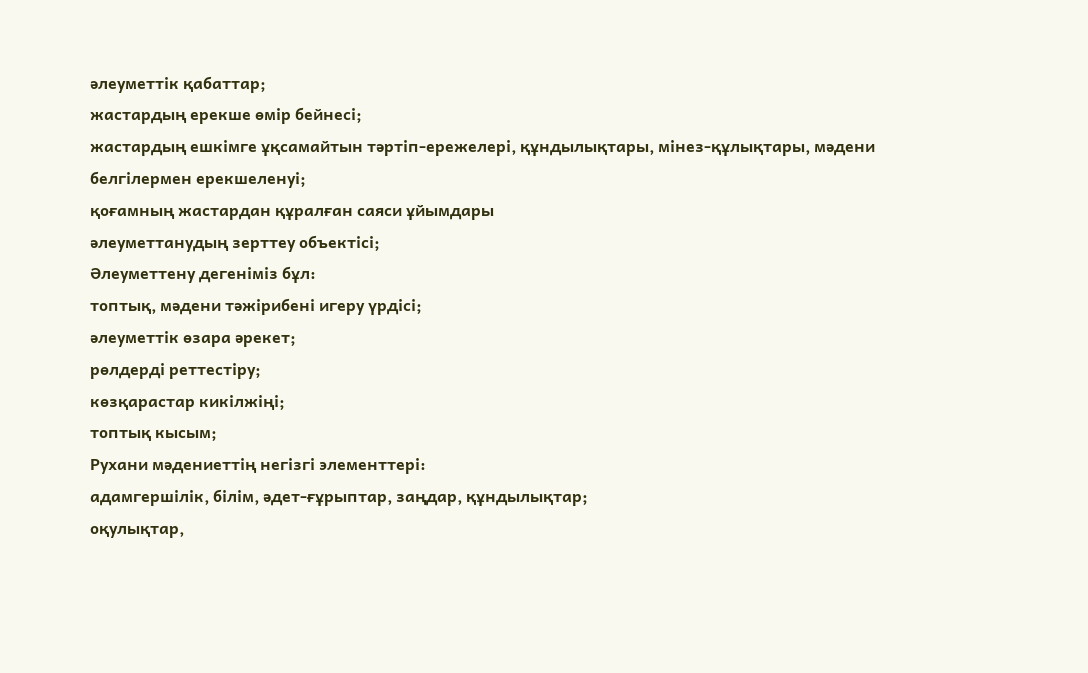әлеуметтік қабаттар;
жастардың ерекше өмір бейнесі;
жастардың ешкімге ұқсамайтын тәртіп-ережелері, құндылықтары, мінез-құлықтары, мәдени белгілермен ерекшеленуі;
қоғамның жастардан құралған саяси ұйымдары
әлеуметтанудың зерттеу объектісі;
Әлеуметтену дегеніміз бұл:
топтық, мәдени тәжірибені игеру үрдісі;
әлеуметтік өзара әрекет;
рөлдерді реттестіру;
көзқарастар кикілжіңі;
топтық кысым;
Рухани мәдениеттің негізгі элементтері:
адамгершілік, білім, әдет-ғұрыптар, заңдар, құндылықтар;
оқулықтар,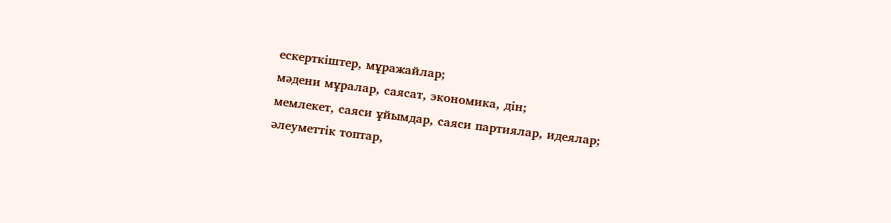ескерткіштер, мұражайлар;
мәдени мұралар, саясат, экономика, дін;
мемлекет, саяси ұйымдар, саяси партиялар, идеялар;
әлеуметтік топтар,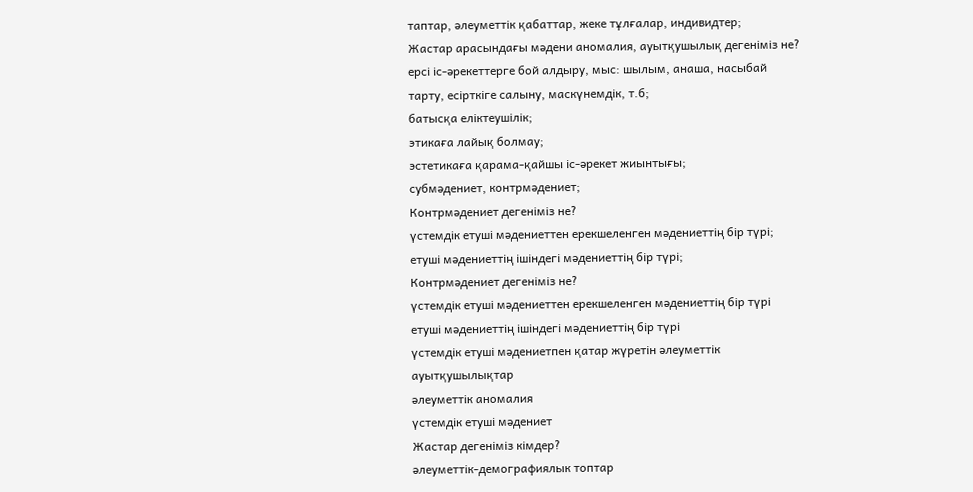таптар, әлеуметтік қабаттар, жеке тұлғалар, индивидтер;
Жастар арасындағы мәдени аномалия, ауытқушылық дегеніміз не?
ерсі іс-әрекеттерге бой алдыру, мыс: шылым, анаша, насыбай тарту, есірткіге салыну, маскүнемдік, т.б;
батысқа еліктеушілік;
этикаға лайық болмау;
эстетикаға қарама-қайшы іс-әрекет жиынтығы;
субмәдениет, контрмәдениет;
Контрмәдениет дегеніміз не?
үстемдік етуші мәдениеттен ерекшеленген мәдениеттің бір түрі;
етуші мәдениеттің ішіндегі мәдениеттің бір түрі;
Контрмәдениет дегеніміз не?
үстемдік етуші мәдениеттен ерекшеленген мәдениеттің бір түрі
етуші мәдениеттің ішіндегі мәдениеттің бір түрі
үстемдік етуші мәдениетпен қатар жүретін әлеуметтік ауытқушылықтар
әлеуметтік аномалия
үстемдік етуші мәдениет
Жастар дегеніміз кімдер?
әлеуметтік-демографиялык топтар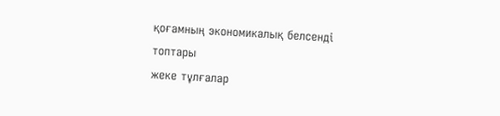қоғамның экономикалық белсенді топтары
жеке тұлғалар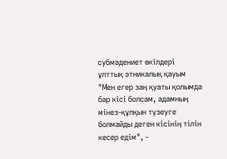субмәдениет өкілдері
ұлттық этникалық қауым
"Мен егер заң қуаты қолымда бар кісі болсам, адамның мінез-құлқын түзеуге болмайды деген кісінің тілін кесер едім", -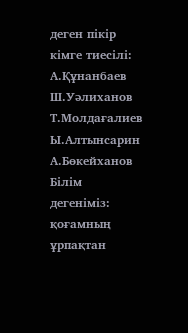деген пікір кімге тиесілі:
А.Құнанбаев
Ш.Уәлиханов
Т.Молдағалиев
Ы.Алтынсарин
А.Бөкейханов
Білім дегеніміз:
қоғамның ұрпақтан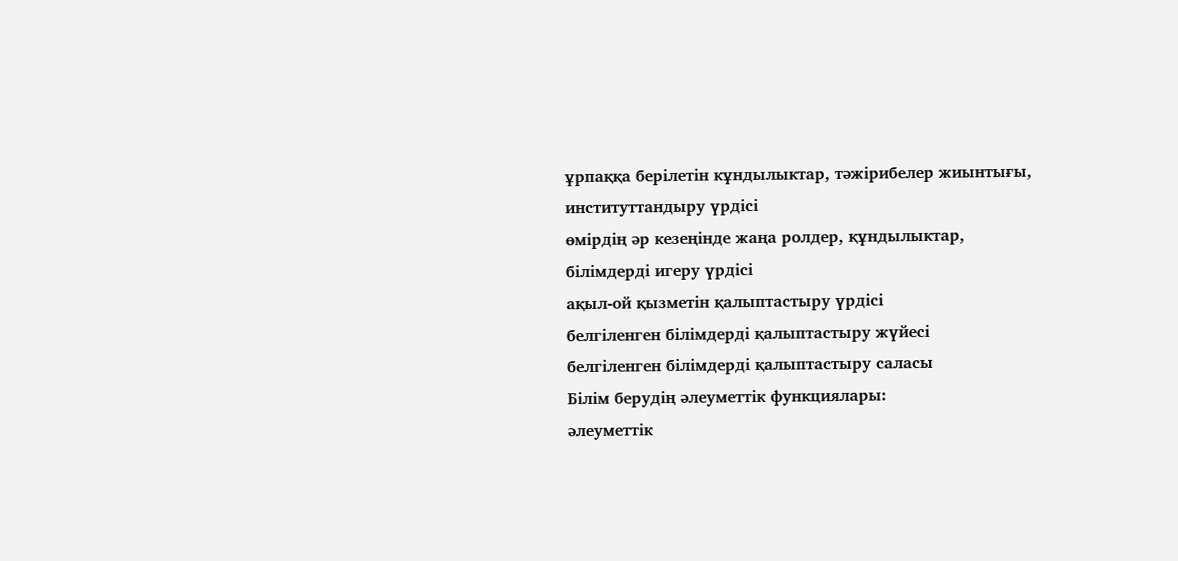ұрпаққа берілетін кұндылыктар, тәжірибелер жиынтығы, институттандыру үрдісі
өмірдің әр кезеңінде жаңа ролдер, құндылыктар, білімдерді игеру үрдісі
ақыл-ой қызметін қалыптастыру үрдісі
белгіленген білімдерді қалыптастыру жүйесі
белгіленген білімдерді қалыптастыру саласы
Білім берудің әлеуметтік функциялары:
әлеуметтік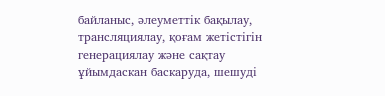байланыс, әлеуметтік бақылау, трансляциялау, қоғам жетістігін генерациялау және сақтау
ұйымдаскан баскаруда, шешуді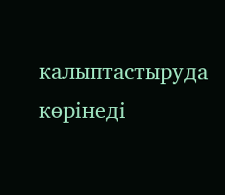калыптастыруда көрінеді